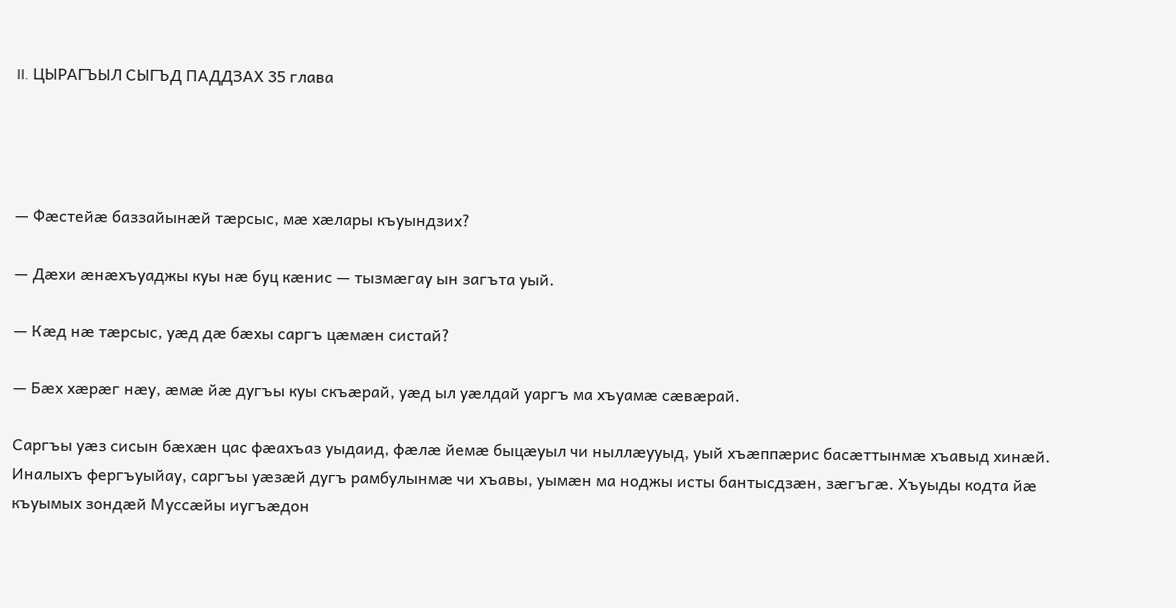II. ЦЫРАГЪЫЛ СЫГЪД ПАДДЗАХ 35 глава




— Фæстейæ баззайынæй тæрсыс, мæ хæлары къуындзих?

— Дæхи æнæхъуаджы куы нæ буц кæнис — тызмæгау ын загъта уый.

— Кæд нæ тæрсыс, уæд дæ бæхы саргъ цæмæн систай?

— Бæх хæрæг нæу, æмæ йæ дугъы куы скъæрай, уæд ыл уæлдай уаргъ ма хъуамæ сæвæрай.

Саргъы уæз сисын бæхæн цас фæахъаз уыдаид, фæлæ йемæ быцæуыл чи ныллæууыд, уый хъæппæрис басæттынмæ хъавыд хинæй. Иналыхъ фергъуыйау, саргъы уæзæй дугъ рамбулынмæ чи хъавы, уымæн ма ноджы исты бантысдзæн, зæгъгæ. Хъуыды кодта йæ къуымых зондæй Муссæйы иугъæдон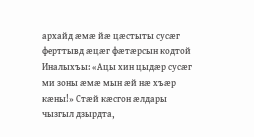архайд æмæ йæ цæстыты сусæг ферттывд æцæг фæтæрсын кодтой Иналыхъы: «Ацы хин цыдæр сусæг ми зоны æмæ мын æй нæ хъæр кæны!» Стæй кæсгон æлдары чызгыл дзырдта,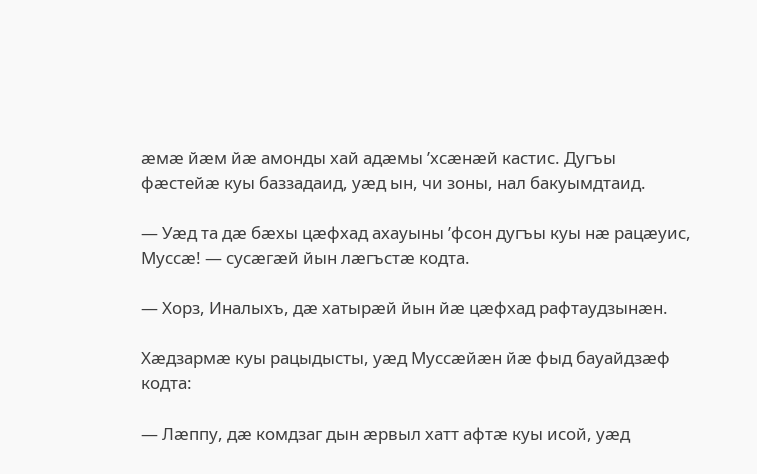æмæ йæм йæ амонды хай адæмы ’хсæнæй кастис. Дугъы фæстейæ куы баззадаид, уæд ын, чи зоны, нал бакуымдтаид.

— Уæд та дæ бæхы цæфхад ахауыны ’фсон дугъы куы нæ рацæуис, Муссæ! — сусæгæй йын лæгъстæ кодта.

— Хорз, Иналыхъ, дæ хатырæй йын йæ цæфхад рафтаудзынæн.

Хæдзармæ куы рацыдысты, уæд Муссæйæн йæ фыд бауайдзæф кодта:

— Лæппу, дæ комдзаг дын æрвыл хатт афтæ куы исой, уæд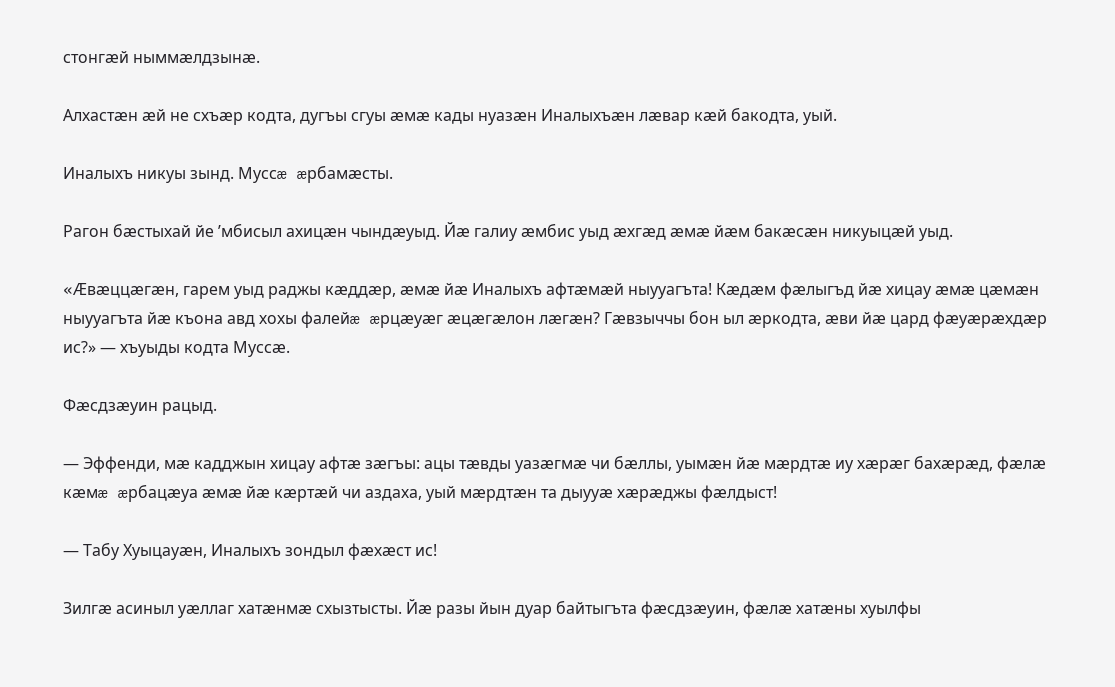стонгæй ныммæлдзынæ.

Алхастæн æй не схъæр кодта, дугъы сгуы æмæ кады нуазæн Иналыхъæн лæвар кæй бакодта, уый.

Иналыхъ никуы зынд. Муссæ æрбамæсты.

Рагон бæстыхай йе ’мбисыл ахицæн чындæуыд. Йæ галиу æмбис уыд æхгæд æмæ йæм бакæсæн никуыцæй уыд.

«Æвæццæгæн, гарем уыд раджы кæддæр, æмæ йæ Иналыхъ афтæмæй ныууагъта! Кæдæм фæлыгъд йæ хицау æмæ цæмæн ныууагъта йæ къона авд хохы фалейæ æрцæуæг æцæгæлон лæгæн? Гæвзыччы бон ыл æркодта, æви йæ цард фæуæрæхдæр ис?» — хъуыды кодта Муссæ.

Фæсдзæуин рацыд.

— Эффенди, мæ кадджын хицау афтæ зæгъы: ацы тæвды уазæгмæ чи бæллы, уымæн йæ мæрдтæ иу хæрæг бахæрæд, фæлæ кæмæ æрбацæуа æмæ йæ кæртæй чи аздаха, уый мæрдтæн та дыууæ хæрæджы фæлдыст!

— Табу Хуыцауæн, Иналыхъ зондыл фæхæст ис!

Зилгæ асиныл уæллаг хатæнмæ схызтысты. Йæ разы йын дуар байтыгъта фæсдзæуин, фæлæ хатæны хуылфы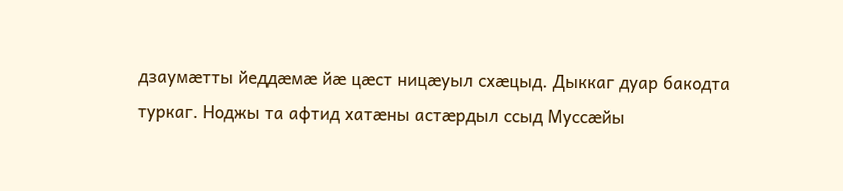дзаумæтты йеддæмæ йæ цæст ницæуыл схæцыд. Дыккаг дуар бакодта туркаг. Ноджы та афтид хатæны астæрдыл ссыд Муссæйы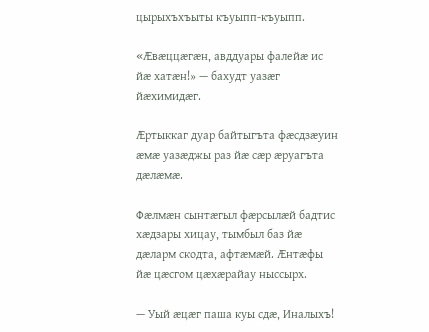цырыхъхъыты къуыпп-къуыпп.

«Æвæццæгæн, авддуары фалейæ ис йæ хатæн!» — бахудт уазæг йæхимидæг.

Æртыккаг дуар байтыгъта фæсдзæуин æмæ уазæджы раз йæ сæр æруагъта дæлæмæ.

Фæлмæн сынтæгыл фæрсылæй бадтис хæдзары хицау, тымбыл баз йæ дæларм скодта, афтæмæй. Æнтæфы йæ цæсгом цæхæрайау ныссырх.

— Уый æцæг паша куы сдæ, Иналыхъ!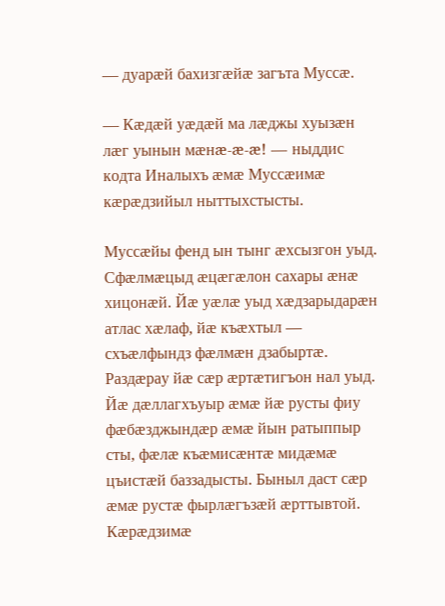— дуарæй бахизгæйæ загъта Муссæ.

— Кæдæй уæдæй ма лæджы хуызæн лæг уынын мæнæ-æ-æ! — ныддис кодта Иналыхъ æмæ Муссæимæ кæрæдзийыл ныттыхстысты.

Муссæйы фенд ын тынг æхсызгон уыд. Сфæлмæцыд æцæгæлон сахары æнæ хицонæй. Йæ уæлæ уыд хæдзарыдарæн атлас хæлаф, йæ къæхтыл — схъæлфындз фæлмæн дзабыртæ. Раздæрау йæ сæр æртæтигъон нал уыд. Йæ дæллагхъуыр æмæ йæ русты фиу фæбæзджындæр æмæ йын ратыппыр сты, фæлæ къæмисæнтæ мидæмæ цъистæй баззадысты. Быныл даст сæр æмæ рустæ фырлæгъзæй æрттывтой. Кæрæдзимæ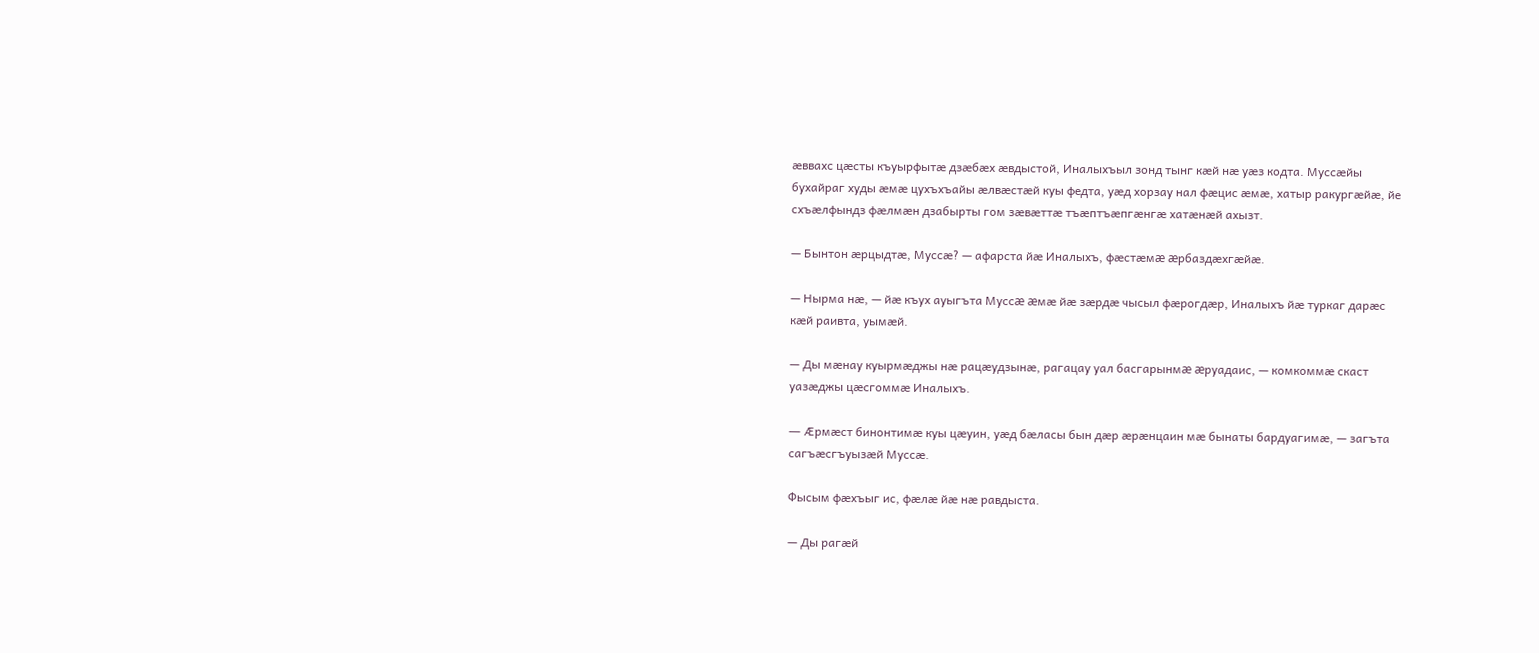æввахс цæсты къуырфытæ дзæбæх æвдыстой, Иналыхъыл зонд тынг кæй нæ уæз кодта. Муссæйы бухайраг худы æмæ цухъхъайы æлвæстæй куы федта, уæд хорзау нал фæцис æмæ, хатыр ракургæйæ, йе схъæлфындз фæлмæн дзабырты гом зæвæттæ тъæптъæпгæнгæ хатæнæй ахызт.

— Бынтон æрцыдтæ, Муссæ? — афарста йæ Иналыхъ, фæстæмæ æрбаздæхгæйæ.

— Нырма нæ, — йæ къух ауыгъта Муссæ æмæ йæ зæрдæ чысыл фæрогдæр, Иналыхъ йæ туркаг дарæс кæй раивта, уымæй.

— Ды мæнау куырмæджы нæ рацæудзынæ, рагацау уал басгарынмæ æруадаис, — комкоммæ скаст уазæджы цæсгоммæ Иналыхъ.

— Æрмæст бинонтимæ куы цæуин, уæд бæласы бын дæр æрæнцаин мæ бынаты бардуагимæ, — загъта сагъæсгъуызæй Муссæ.

Фысым фæхъыг ис, фæлæ йæ нæ равдыста.

— Ды рагæй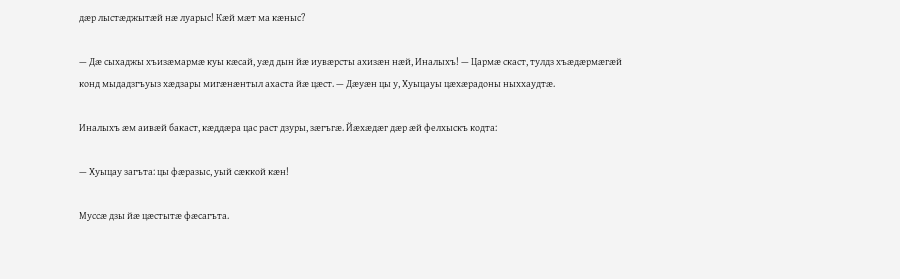дæр лыстæджытæй нæ луарыс! Кæй мæт ма кæныс?

— Дæ сыхаджы хъизæмармæ куы кæсай, уæд дын йæ иувæрсты ахизæн нæй, Иналыхъ! — Цармæ скаст, тулдз хъæдæрмæгæй конд мыдадзгъуыз хæдзары мигæнæнтыл ахаста йæ цæст. — Дæуæн цы у, Хуыцауы цæхæрадоны ныххаудтæ.

Иналыхъ æм аивæй бакаст, кæддæра цас раст дзуры, зæгъгæ. Йæхæдæг дæр æй фелхыскъ кодта:

— Хуыцау загъта: цы фæразыс, уый сæккой кæн!

Муссæ дзы йæ цæстытæ фæсагъта.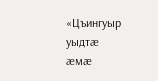«Цъингуыр уыдтæ æмæ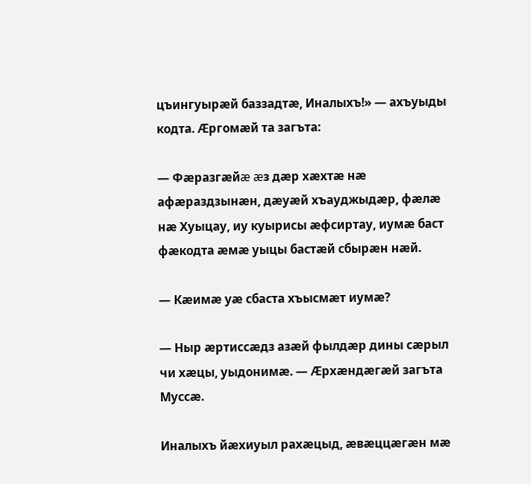цъингуырæй баззадтæ, Иналыхъ!» — ахъуыды кодта. Æргомæй та загъта:

— Фæразгæйæ æз дæр хæхтæ нæ афæраздзынæн, дæуæй хъауджыдæр, фæлæ нæ Хуыцау, иу куырисы æфсиртау, иумæ баст фæкодта æмæ уыцы бастæй сбырæн нæй.

— Кæимæ уæ сбаста хъысмæт иумæ?

— Ныр æртиссæдз азæй фылдæр дины сæрыл чи хæцы, уыдонимæ. — Æрхæндæгæй загъта Муссæ.

Иналыхъ йæхиуыл рахæцыд, æвæццæгæн мæ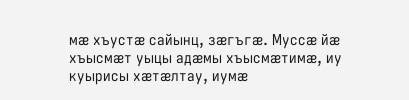мæ хъустæ сайынц, зæгъгæ. Муссæ йæ хъысмæт уыцы адæмы хъысмæтимæ, иу куырисы хæтæлтау, иумæ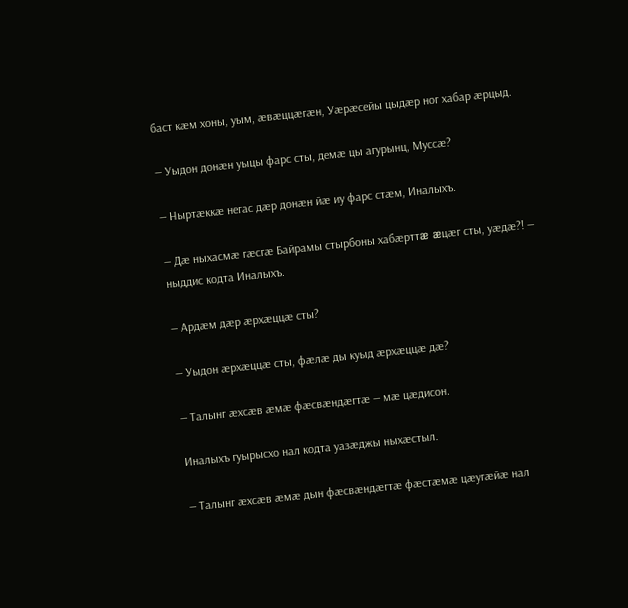баст кæм хоны, уым, æвæццæгæн, Уæрæсейы цыдæр ног хабар æрцыд.

— Уыдон донæн уыцы фарс сты, демæ цы агурынц, Муссæ?

— Ныртæккæ негас дæр донæн йæ иу фарс стæм, Иналыхъ.

— Дæ ныхасмæ гæсгæ Байрамы стырбоны хабæрттæ æцæг сты, уæдæ?! — ныддис кодта Иналыхъ.

— Ардæм дæр æрхæццæ сты?

— Уыдон æрхæццæ сты, фæлæ ды куыд æрхæццæ дæ?

— Талынг æхсæв æмæ фæсвæндæгтæ — мæ цæдисон.

Иналыхъ гуырысхо нал кодта уазæджы ныхæстыл.

— Талынг æхсæв æмæ дын фæсвæндæгтæ фæстæмæ цæугæйæ нал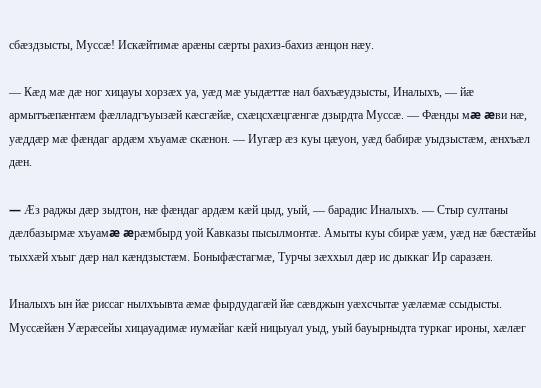сбæздзысты, Муссæ! Искæйтимæ арæны сæрты рахиз-бахиз æнцон нæу.

— Кæд мæ дæ ног хицауы хорзæх уа, уæд мæ уыдæттæ нал бахъæудзысты, Иналыхъ, — йæ армытъæпæнтæм фæлладгъуызæй кæсгæйæ, схæцсхæцгæнгæ дзырдта Муссæ. — Фæнды мæ æви нæ, уæддæр мæ фæндаг ардæм хъуамæ скæнон. — Иугæр æз куы цæуон, уæд бабирæ уыдзыстæм, æнхъæл дæн.

— Æз раджы дæр зыдтон, нæ фæндаг ардæм кæй цыд, уый, — барадис Иналыхъ. — Стыр султаны дæлбазырмæ хъуамæ æрæмбырд уой Кавказы пысылмонтæ. Амыты куы сбирæ уæм, уæд нæ бæстæйы тыххæй хъыг дæр нал кæндзыстæм. Боныфæстагмæ, Турчы зæххыл дæр ис дыккаг Ир саразæн.

Иналыхъ ын йæ риссаг нылхъывта æмæ фырдудагæй йæ сæвджын уæхсчытæ уæлæмæ ссыдысты. Муссæйæн Уæрæсейы хицауадимæ иумæйаг кæй ницыуал уыд, уый бауырныдта туркаг ироны, хæлæг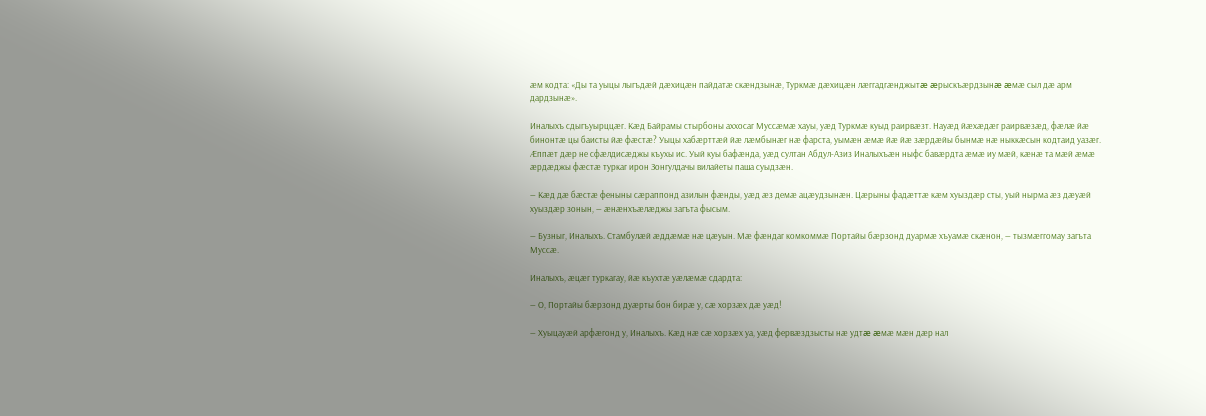æм кодта: «Ды та уыцы лыгъдæй дæхицæн пайдатæ скæндзынæ, Туркмæ дæхицæн лæггадгæнджытæ æрыскъæрдзынæ æмæ сыл дæ арм дардзынæ».

Иналыхъ сдыгъуырццæг. Кæд Байрамы стырбоны аххосаг Муссæмæ хауы, уæд Туркмæ куыд раирвæзт. Науæд йæхæдæг раирвæзæд, фæлæ йæ бинонтæ цы баисты йæ фæстæ? Уыцы хабæрттæй йæ лæмбынæг нæ фарста, уымæн æмæ йæ йæ зæрдæйы бынмæ нæ ныккæсын кодтаид уазæг. Æппæт дæр не сфæлдисæджы къухы ис. Уый куы бафæнда, уæд султан Абдул-Азиз Иналыхъæн ныфс бавæрдта æмæ иу мæй, кæнæ та мæй æмæ æрдæджы фæстæ туркаг ирон Зонгулдачы вилайеты паша суыдзæн.

— Кæд дæ бæстæ феныны сæраппонд азилын фæнды, уæд æз демæ ацæудзынæн. Цæрыны фадæттæ кæм хуыздæр сты, уый нырма æз дæуæй хуыздæр зонын, — æнæнхъæлæджы загъта фысым.

— Бузныг, Иналыхъ. Стамбулæй æддæмæ нæ цæуын. Мæ фæндаг комкоммæ Портайы бæрзонд дуармæ хъуамæ скæнон, — тызмæггомау загъта Муссæ.

Иналыхъ, æцæг туркагау, йæ къухтæ уæлæмæ сдардта:

— О, Портайы бæрзонд дуæрты бон бирæ у, сæ хорзæх дæ уæд!

— Хуыцауæй арфæгонд у, Иналыхъ. Кæд нæ сæ хорзæх уа, уæд фервæздзысты нæ удтæ æмæ мæн дæр нал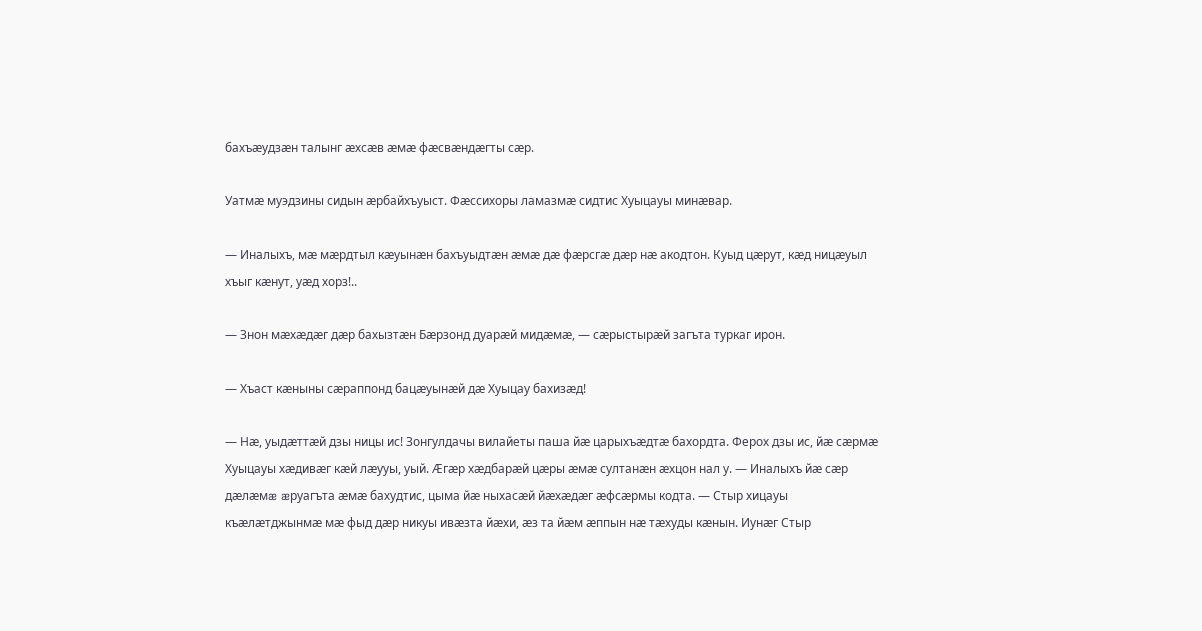бахъæудзæн талынг æхсæв æмæ фæсвæндæгты сæр.

Уатмæ муэдзины сидын æрбайхъуыст. Фæссихоры ламазмæ сидтис Хуыцауы минæвар.

— Иналыхъ, мæ мæрдтыл кæуынæн бахъуыдтæн æмæ дæ фæрсгæ дæр нæ акодтон. Куыд цæрут, кæд ницæуыл хъыг кæнут, уæд хорз!..

— Знон мæхæдæг дæр бахызтæн Бæрзонд дуарæй мидæмæ, — сæрыстырæй загъта туркаг ирон.

— Хъаст кæныны сæраппонд бацæуынæй дæ Хуыцау бахизæд!

— Нæ, уыдæттæй дзы ницы ис! Зонгулдачы вилайеты паша йæ царыхъæдтæ бахордта. Ферох дзы ис, йæ сæрмæ Хуыцауы хæдивæг кæй лæууы, уый. Æгæр хæдбарæй цæры æмæ султанæн æхцон нал у. — Иналыхъ йæ сæр дæлæмæ æруагъта æмæ бахудтис, цыма йæ ныхасæй йæхæдæг æфсæрмы кодта. — Стыр хицауы къæлæтджынмæ мæ фыд дæр никуы ивæзта йæхи, æз та йæм æппын нæ тæхуды кæнын. Иунæг Стыр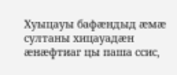Хуыцауы бафæндыд æмæ султаны хицауадæн æнæфтиаг цы паша ссис,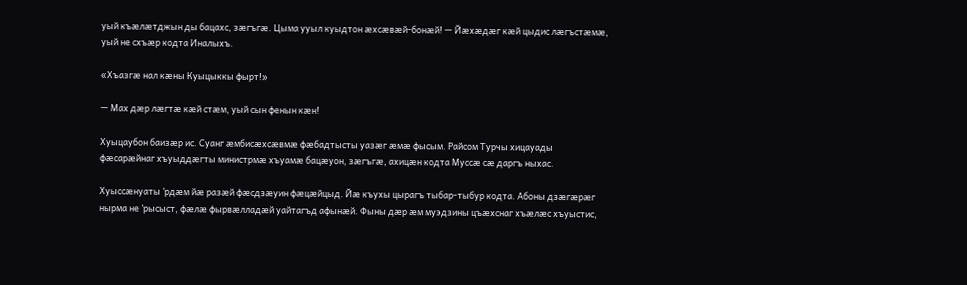уый къæлæтджын ды бацахс, зæгъгæ. Цыма ууыл куыдтон æхсæвæй-бонæй! — Йæхæдæг кæй цыдис лæгъстæмæ, уый не схъæр кодта Иналыхъ.

«Хъазгæ нал кæны Куыцыккы фырт!»

— Мах дæр лæгтæ кæй стæм, уый сын фенын кæн!

Хуыцаубон баизæр ис. Суанг æмбисæхсæвмæ фæбадтысты уазæг æмæ фысым. Райсом Турчы хицауады фæсарæйнаг хъуыддæгты министрмæ хъуамæ бацæуон, зæгъгæ, ахицæн кодта Муссæ сæ даргъ ныхас.

Хуыссæнуаты ’рдæм йæ разæй фæсдзæуин фæцæйцыд. Йæ къухы цырагъ тыбар-тыбур кодта. Абоны дзæгæрæг нырма не ’рысыст, фæлæ фырвæлладæй уайтагъд афынæй. Фыны дæр æм муэдзины цъæхснаг хъæлæс хъуыстис,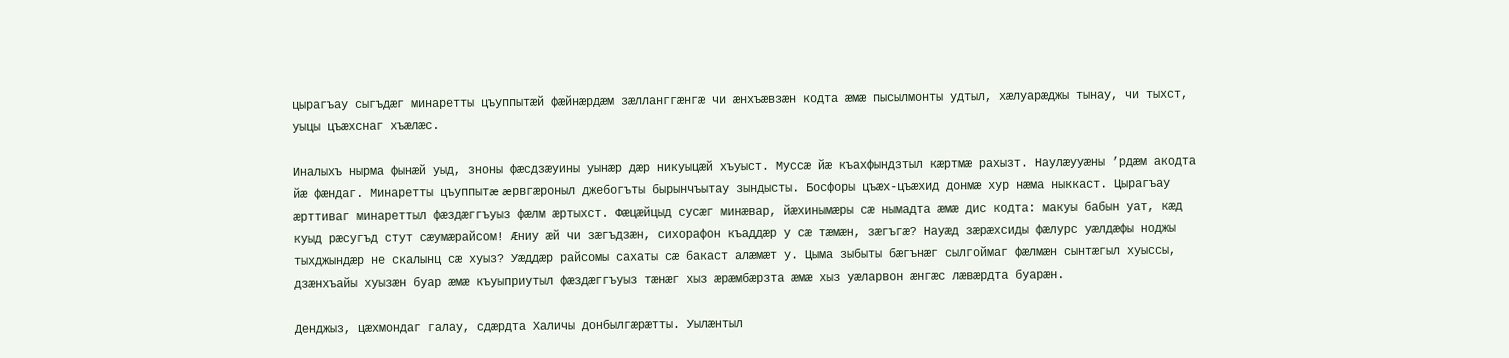цырагъау сыгъдæг минаретты цъуппытæй фæйнæрдæм зæлланггæнгæ чи æнхъæвзæн кодта æмæ пысылмонты удтыл, хæлуарæджы тынау, чи тыхст, уыцы цъæхснаг хъæлæс.

Иналыхъ нырма фынæй уыд, зноны фæсдзæуины уынæр дæр никуыцæй хъуыст. Муссæ йæ къахфындзтыл кæртмæ рахызт. Наулæууæны ’рдæм акодта йæ фæндаг. Минаретты цъуппытæ æрвгæроныл джебогъты бырынчъытау зындысты. Босфоры цъæх-цъæхид донмæ хур нæма ныккаст. Цырагъау æрттиваг минареттыл фæздæггъуыз фæлм æртыхст. Фæцæйцыд сусæг минæвар, йæхинымæры сæ нымадта æмæ дис кодта: макуы бабын уат, кæд куыд рæсугъд стут сæумæрайсом! Æниу æй чи зæгъдзæн, сихорафон къаддæр у сæ тæмæн, зæгъгæ? Науæд зæрæхсиды фæлурс уæлдæфы ноджы тыхджындæр не скалынц сæ хуыз? Уæддæр райсомы сахаты сæ бакаст алæмæт у. Цыма зыбыты бæгънæг сылгоймаг фæлмæн сынтæгыл хуыссы, дзæнхъайы хуызæн буар æмæ къуыприутыл фæздæггъуыз тæнæг хыз æрæмбæрзта æмæ хыз уæларвон æнгæс лæвæрдта буарæн.

Денджыз, цæхмондаг галау, сдæрдта Халичы донбылгæрæтты. Уылæнтыл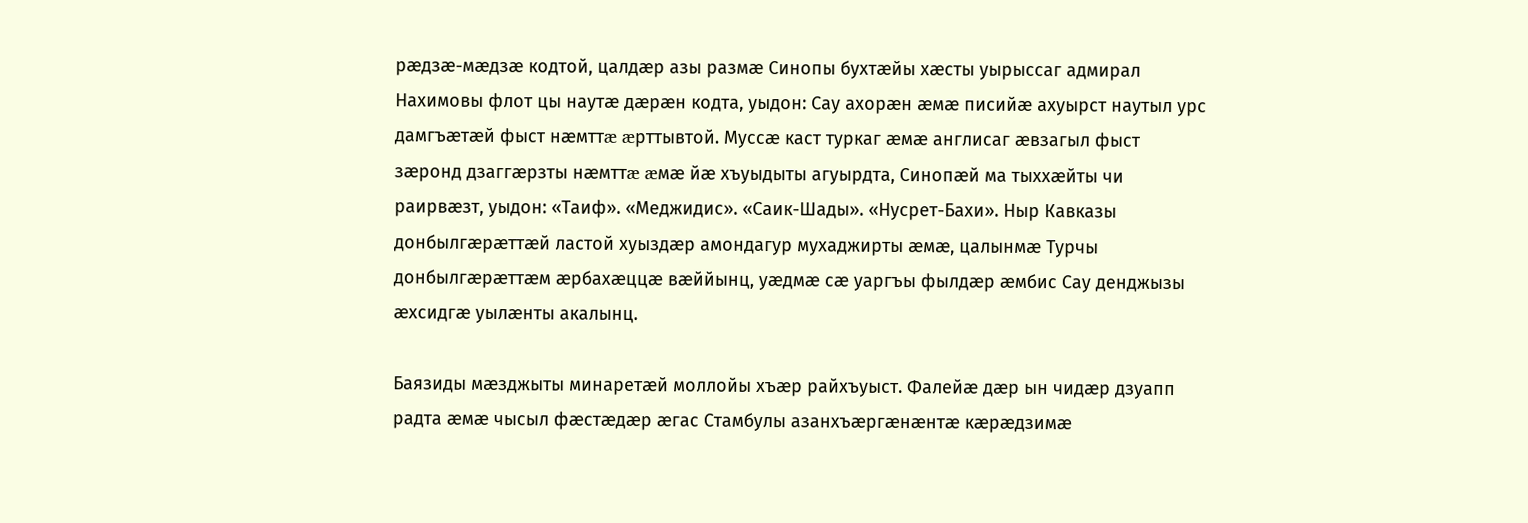рæдзæ-мæдзæ кодтой, цалдæр азы размæ Синопы бухтæйы хæсты уырыссаг адмирал Нахимовы флот цы наутæ дæрæн кодта, уыдон: Сау ахорæн æмæ писийæ ахуырст наутыл урс дамгъæтæй фыст нæмттæ æрттывтой. Муссæ каст туркаг æмæ англисаг æвзагыл фыст зæронд дзаггæрзты нæмттæ æмæ йæ хъуыдыты агуырдта, Синопæй ма тыххæйты чи раирвæзт, уыдон: «Таиф». «Меджидис». «Саик-Шады». «Нусрет-Бахи». Ныр Кавказы донбылгæрæттæй ластой хуыздæр амондагур мухаджирты æмæ, цалынмæ Турчы донбылгæрæттæм æрбахæццæ вæййынц, уæдмæ сæ уаргъы фылдæр æмбис Сау денджызы æхсидгæ уылæнты акалынц.

Баязиды мæзджыты минаретæй моллойы хъæр райхъуыст. Фалейæ дæр ын чидæр дзуапп радта æмæ чысыл фæстæдæр æгас Стамбулы азанхъæргæнæнтæ кæрæдзимæ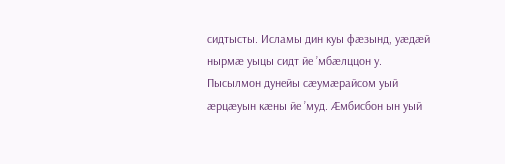сидтысты. Исламы дин куы фæзынд, уæдæй нырмæ уыцы сидт йе ’мбæлццон у. Пысылмон дунейы сæумæрайсом уый æрцæуын кæны йе ’муд. Æмбисбон ын уый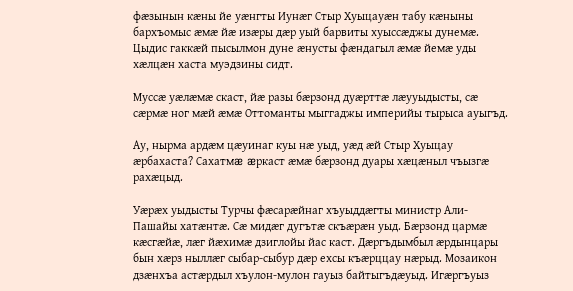фæзынын кæны йе уæнгты Иунæг Стыр Хуыцауæн табу кæныны бархъомыс æмæ йæ изæры дæр уый барвиты хуыссæджы дунемæ. Цыдис гаккæй пысылмон дуне æнусты фæндагыл æмæ йемæ уды хæлцæн хаста муэдзины сидт.

Муссæ уæлæмæ скаст, йæ разы бæрзонд дуæрттæ лæууыдысты, сæ сæрмæ ног мæй æмæ Оттоманты мыггаджы империйы тырыса ауыгъд.

Ау, нырма ардæм цæуинаг куы нæ уыд, уæд æй Стыр Хуыцау æрбахаста? Сахатмæ æркаст æмæ бæрзонд дуары хæцæныл чъызгæ рахæцыд.

Уæрæх уыдысты Турчы фæсарæйнаг хъуыддæгты министр Али-Пашайы хатæнтæ. Сæ мидæг дугътæ скъæрæн уыд. Бæрзонд цармæ кæсгæйæ, лæг йæхимæ дзиглойы йас каст. Дæргъдымбыл æрдынцары бын хæрз ныллæг сыбар-сыбур дæр ехсы къæрццау нæрыд. Мозаикон дзæнхъа астæрдыл хъулон-мулон гауыз байтыгъдæуыд. Игæргъуыз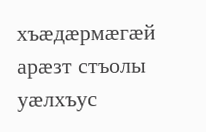хъæдæрмæгæй арæзт стъолы уæлхъус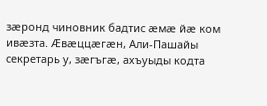зæронд чиновник бадтис æмæ йæ ком ивæзта. Æвæццæгæн, Али-Пашайы секретарь у, зæгъгæ, ахъуыды кодта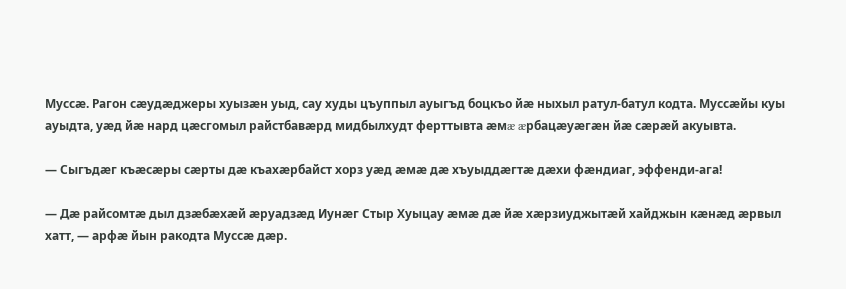Муссæ. Рагон сæудæджеры хуызæн уыд, сау худы цъуппыл ауыгъд боцкъо йæ ныхыл ратул-батул кодта. Муссæйы куы ауыдта, уæд йæ нард цæсгомыл райстбавæрд мидбылхудт ферттывта æмæ æрбацæуæгæн йæ сæрæй акуывта.

— Сыгъдæг къæсæры сæрты дæ къахæрбайст хорз уæд æмæ дæ хъуыддæгтæ дæхи фæндиаг, эффенди-ага!

— Дæ райсомтæ дыл дзæбæхæй æруадзæд Иунæг Стыр Хуыцау æмæ дæ йæ хæрзиуджытæй хайджын кæнæд æрвыл хатт, — арфæ йын ракодта Муссæ дæр.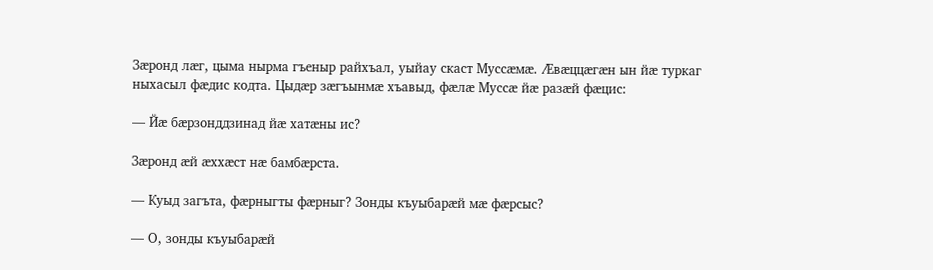Зæронд лæг, цыма нырма гъеныр райхъал, уыйау скаст Муссæмæ. Æвæццæгæн ын йæ туркаг ныхасыл фæдис кодта. Цыдæр зæгъынмæ хъавыд, фæлæ Муссæ йæ разæй фæцис:

— Йæ бæрзонддзинад йæ хатæны ис?

Зæронд æй æххæст нæ бамбæрста.

— Куыд загъта, фæрныгты фæрныг? Зонды къуыбарæй мæ фæрсыс?

— О, зонды къуыбарæй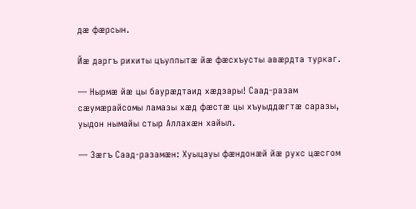дæ фæрсын.

Йæ даргъ рихиты цъуппытæ йæ фæсхъусты авæрдта туркаг.

— Нырмæ йæ цы баурæдтаид хæдзары! Саад-разам сæумæрайсомы ламазы хæд фæстæ цы хъуыддæгтæ саразы, уыдон нымайы стыр Аллахæн хайыл.

— Зæгъ Саад-разамæн: Хуыцауы фæндонæй йæ рухс цæсгом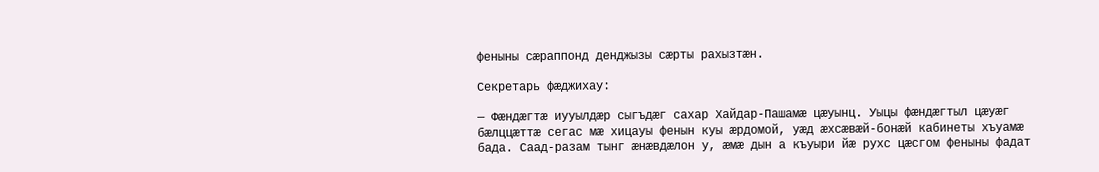феныны сæраппонд денджызы сæрты рахызтæн.

Секретарь фæджихау:

— Фæндæгтæ иууылдæр сыгъдæг сахар Хайдар-Пашамæ цæуынц. Уыцы фæндæгтыл цæуæг бæлццæттæ сегас мæ хицауы фенын куы æрдомой, уæд æхсæвæй-бонæй кабинеты хъуамæ бада. Саад-разам тынг æнæвдæлон у, æмæ дын а къуыри йæ рухс цæсгом феныны фадат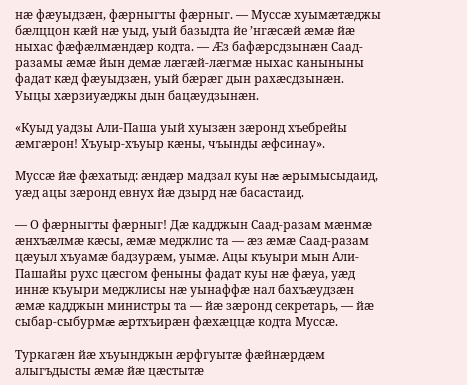нæ фæуыдзæн, фæрныгты фæрныг. — Муссæ хуымæтæджы бæлццон кæй нæ уыд, уый базыдта йе ’нгæсæй æмæ йæ ныхас фæфæлмæндæр кодта. — Æз бафæрсдзынæн Саад-разамы æмæ йын демæ лæгæй-лæгмæ ныхас каныныны фадат кæд фæуыдзæн, уый бæрæг дын рахæсдзынæн. Уыцы хæрзиуæджы дын бацæудзынæн.

«Куыд уадзы Али-Паша уый хуызæн зæронд хъебрейы æмгæрон! Хъуыр-хъуыр кæны, чъынды æфсинау».

Муссæ йæ фæхатыд: æндæр мадзал куы нæ æрымысыдаид, уæд ацы зæронд евнух йæ дзырд нæ басастаид.

— О фæрныгты фæрныг! Дæ кадджын Саад-разам мæнмæ æнхъæлмæ кæсы, æмæ меджлис та — æз æмæ Саад-разам цæуыл хъуамæ бадзурæм, уымæ. Ацы къуыри мын Али-Пашайы рухс цæсгом феныны фадат куы нæ фæуа, уæд иннæ къуыри меджлисы нæ уынаффæ нал бахъæудзæн æмæ кадджын министры та — йæ зæронд секретарь, — йæ сыбар-сыбурмæ æртхъирæн фæхæццæ кодта Муссæ.

Туркагæн йæ хъуынджын æрфгуытæ фæйнæрдæм алыгъдысты æмæ йæ цæстытæ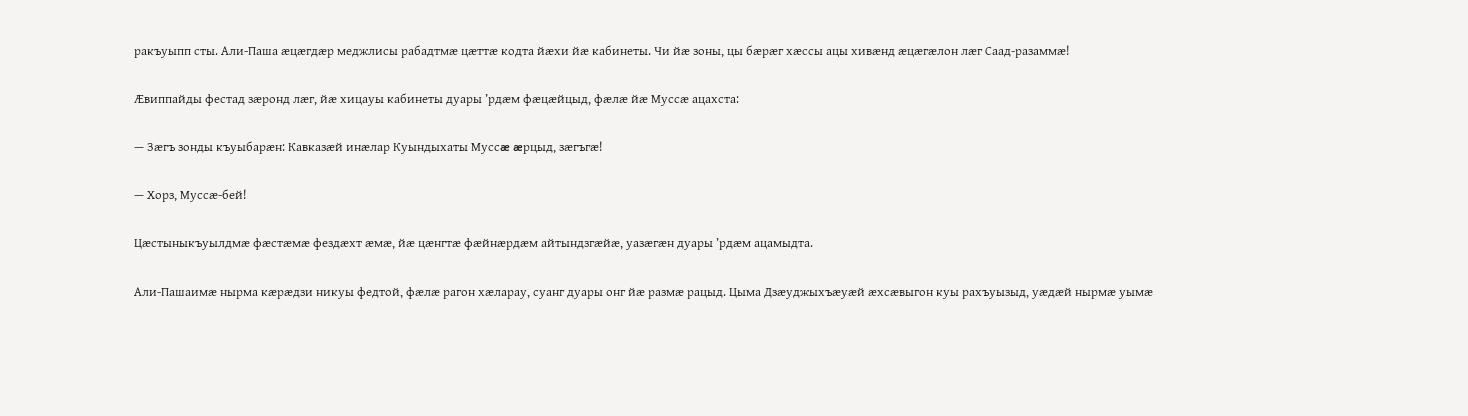ракъуыпп сты. Али-Паша æцæгдæр меджлисы рабадтмæ цæттæ кодта йæхи йæ кабинеты. Чи йæ зоны, цы бæрæг хæссы ацы хивæнд æцæгæлон лæг Саад-разаммæ!

Æвиппайды фестад зæронд лæг, йæ хицауы кабинеты дуары ’рдæм фæцæйцыд, фæлæ йæ Муссæ ацахста:

— Зæгъ зонды къуыбарæн: Кавказæй инæлар Куындыхаты Муссæ æрцыд, зæгъгæ!

— Хорз, Муссæ-бей!

Цæстыныкъуылдмæ фæстæмæ фездæхт æмæ, йæ цæнгтæ фæйнæрдæм айтындзгæйæ, уазæгæн дуары ’рдæм ацамыдта.

Али-Пашаимæ нырма кæрæдзи никуы федтой, фæлæ рагон хæларау, суанг дуары онг йæ размæ рацыд. Цыма Дзæуджыхъæуæй æхсæвыгон куы рахъуызыд, уæдæй нырмæ уымæ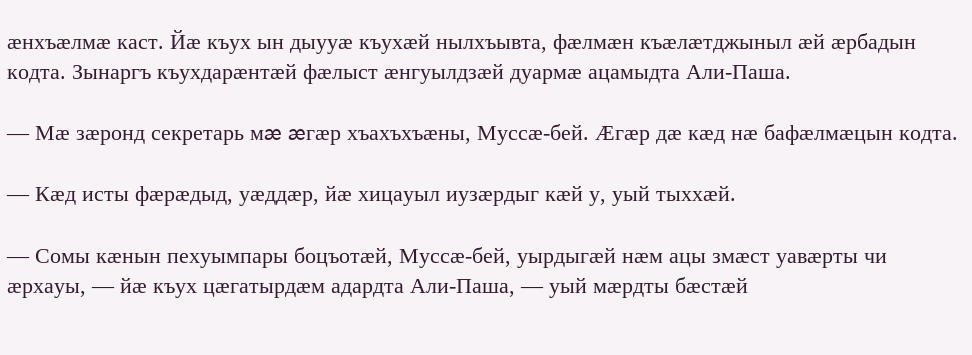æнхъæлмæ каст. Йæ къух ын дыууæ къухæй нылхъывта, фæлмæн къæлæтджыныл æй æрбадын кодта. Зынаргъ къухдарæнтæй фæлыст æнгуылдзæй дуармæ ацамыдта Али-Паша.

— Мæ зæронд секретарь мæ æгæр хъахъхъæны, Муссæ-бей. Æгæр дæ кæд нæ бафæлмæцын кодта.

— Кæд исты фæрæдыд, уæддæр, йæ хицауыл иузæрдыг кæй у, уый тыххæй.

— Сомы кæнын пехуымпары боцъотæй, Муссæ-бей, уырдыгæй нæм ацы змæст уавæрты чи æрхауы, — йæ къух цæгатырдæм адардта Али-Паша, — уый мæрдты бæстæй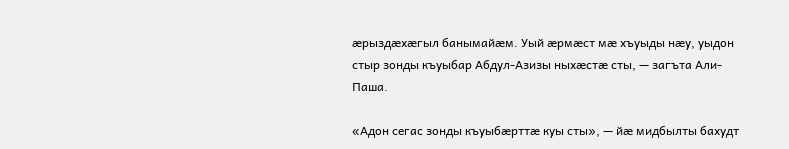æрыздæхæгыл банымайæм. Уый æрмæст мæ хъуыды нæу, уыдон стыр зонды къуыбар Абдул-Азизы ныхæстæ сты, — загъта Али-Паша.

«Адон сегас зонды къуыбæрттæ куы сты», — йæ мидбылты бахудт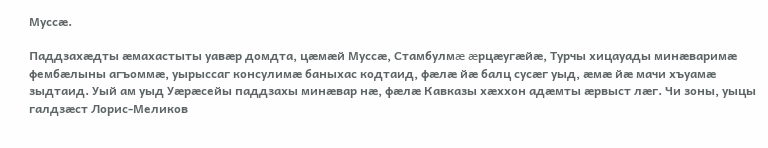Муссæ.

Паддзахæдты æмахастыты уавæр домдта, цæмæй Муссæ, Стамбулмæ æрцæугæйæ, Турчы хицауады минæваримæ фембæлыны агъоммæ, уырыссаг консулимæ баныхас кодтаид, фæлæ йæ балц сусæг уыд, æмæ йæ мачи хъуамæ зыдтаид. Уый ам уыд Уæрæсейы паддзахы минæвар нæ, фæлæ Кавказы хæххон адæмты æрвыст лæг. Чи зоны, уыцы галдзæст Лорис-Меликов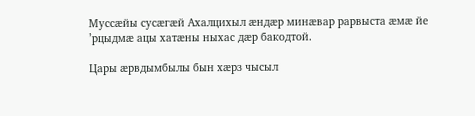Муссæйы сусæгæй Ахалцихыл æндæр минæвар рарвыста æмæ йе ’рцыдмæ ацы хатæны ныхас дæр бакодтой.

Цары æрвдымбылы бын хæрз чысыл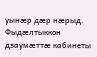уынæр дæр нæрыд. Фыдæлтыккон дзаумæттæ кабинеты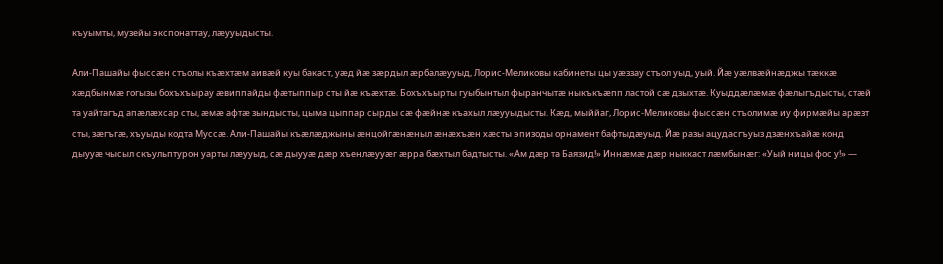къуымты, музейы экспонаттау, лæууыдысты.

Али-Пашайы фыссæн стъолы къæхтæм аивæй куы бакаст, уæд йæ зæрдыл æрбалæууыд, Лорис-Меликовы кабинеты цы уæззау стъол уыд, уый. Йæ уæлвæйнæджы тæккæ хæдбынмæ гогызы бохъхъырау æвиппайды фæтыппыр сты йæ къæхтæ. Бохъхъырты гуыбынтыл фыранчытæ ныкъкъæпп ластой сæ дзыхтæ. Куыддæлæмæ фæлыгъдысты, стæй та уайтагъд апæлæхсар сты, æмæ афтæ зындысты, цыма цыппар сырды сæ фæйнæ къахыл лæууыдысты. Кæд, мыййаг, Лорис-Меликовы фыссæн стъолимæ иу фирмæйы арæзт сты, зæгъгæ, хъуыды кодта Муссæ. Али-Пашайы къæлæджыны æнцойгæнæныл æнæхъæн хæсты эпизоды орнамент бафтыдæуыд. Йæ разы ацудасгъуыз дзæнхъайæ конд дыууæ чысыл скъульптурон уарты лæууыд, сæ дыууæ дæр хъенлæууæг æрра бæхтыл бадтысты. «Ам дæр та Баязид!» Иннæмæ дæр ныккаст лæмбынæг: «Уый ницы фос у!» —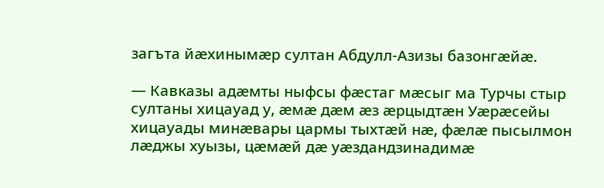загъта йæхинымæр султан Абдулл-Азизы базонгæйæ.

— Кавказы адæмты ныфсы фæстаг мæсыг ма Турчы стыр султаны хицауад у, æмæ дæм æз æрцыдтæн Уæрæсейы хицауады минæвары цармы тыхтæй нæ, фæлæ пысылмон лæджы хуызы, цæмæй дæ уæздандзинадимæ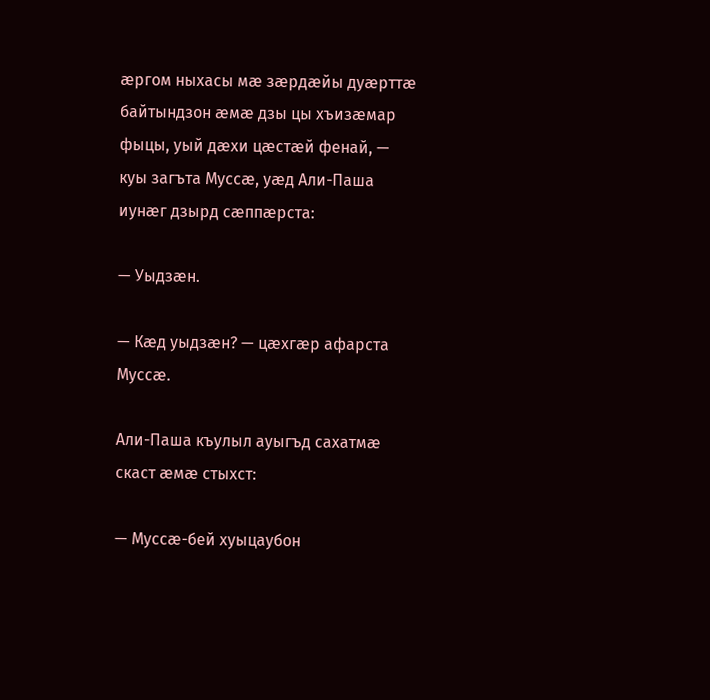æргом ныхасы мæ зæрдæйы дуæрттæ байтындзон æмæ дзы цы хъизæмар фыцы, уый дæхи цæстæй фенай, — куы загъта Муссæ, уæд Али-Паша иунæг дзырд сæппæрста:

— Уыдзæн.

— Кæд уыдзæн? — цæхгæр афарста Муссæ.

Али-Паша къулыл ауыгъд сахатмæ скаст æмæ стыхст:

— Муссæ-бей хуыцаубон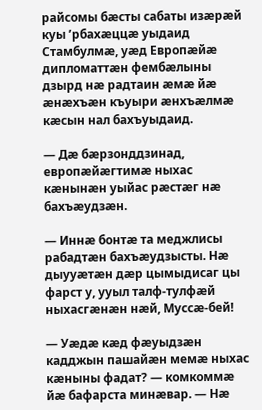райсомы бæсты сабаты изæрæй куы ’рбахæццæ уыдаид Стамбулмæ, уæд Европæйæ дипломаттæн фембæлыны дзырд нæ радтаин æмæ йæ æнæхъæн къуыри æнхъæлмæ кæсын нал бахъуыдаид.

— Дæ бæрзонддзинад, европæйæгтимæ ныхас кæнынæн уыйас рæстæг нæ бахъæудзæн.

— Иннæ бонтæ та меджлисы рабадтæн бахъæудзысты. Нæ дыууæтæн дæр цымыдисаг цы фарст у, ууыл талф-тулфæй ныхасгæнæн нæй, Муссæ-бей!

— Уæдæ кæд фæуыдзæн кадджын пашайæн мемæ ныхас кæныны фадат? — комкоммæ йæ бафарста минæвар. — Нæ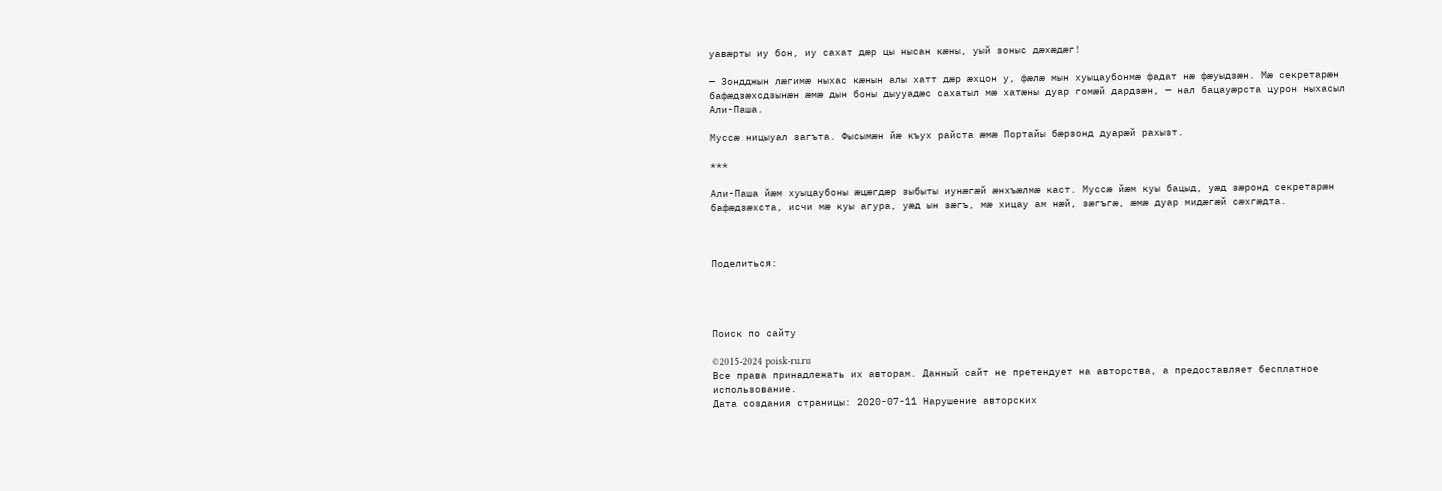уавæрты иу бон, иу сахат дæр цы нысан кæны, уый зоныс дæхæдæг!

— Зондджын лæгимæ ныхас кæнын алы хатт дæр æхцон у, фæлæ мын хуыцаубонмæ фадат нæ фæуыдзæн. Мæ секретарæн бафæдзæхсдзынæн æмæ дын боны дыууадæс сахатыл мæ хатæны дуар гомæй дардзæн, — нал бацауæрста цурон ныхасыл Али-Паша.

Муссæ ницыуал загъта. Фысымæн йæ къух райста æмæ Портайы бæрзонд дуарæй рахызт.

***

Али-Паша йæм хуыцаубоны æцæгдæр зыбыты иунæгæй æнхъæлмæ каст. Муссæ йæм куы бацыд, уæд зæронд секретарæн бафæдзæхста, исчи мæ куы агура, уæд ын зæгъ, мæ хицау ам нæй, зæгъгæ, æмæ дуар мидæгæй сæхгæдта.



Поделиться:




Поиск по сайту

©2015-2024 poisk-ru.ru
Все права принадлежать их авторам. Данный сайт не претендует на авторства, а предоставляет бесплатное использование.
Дата создания страницы: 2020-07-11 Нарушение авторских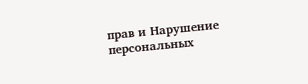прав и Нарушение персональных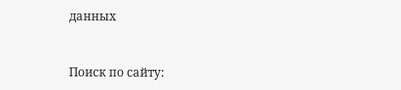данных


Поиск по сайту: